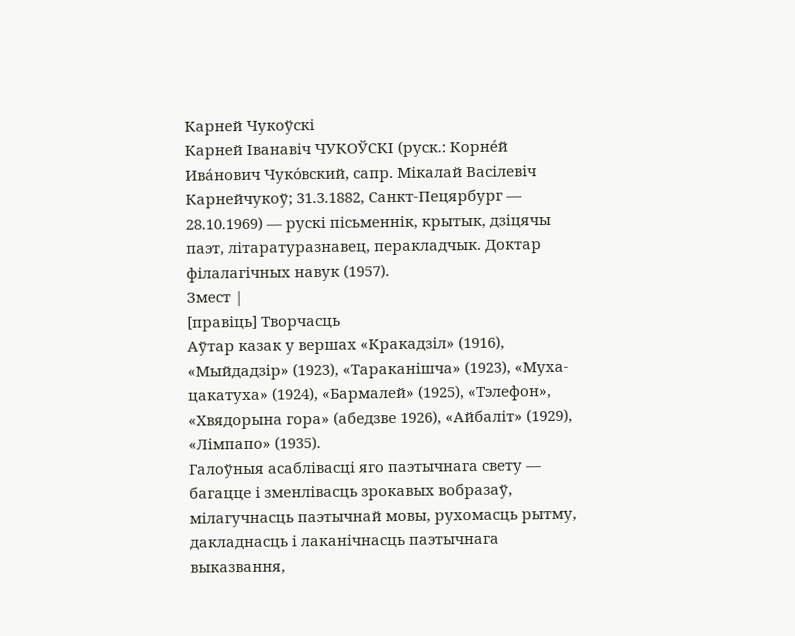Карней Чукоўскі
Карней Іванавіч ЧУКОЎСКІ (руск.: Корне́й Ива́нович Чуко́вский, сапр. Мікалай Васілевіч Карнейчукоў; 31.3.1882, Санкт-Пецярбург — 28.10.1969) — рускі пісьменнік, крытык, дзіцячы паэт, літаратуразнавец, перакладчык. Доктар філалагічных навук (1957).
Змест |
[правіць] Творчасць
Аўтар казак у вершах «Кракадзіл» (1916), «Мыйдадзір» (1923), «Тараканішча» (1923), «Муха-цакатуха» (1924), «Бармалей» (1925), «Тэлефон», «Хвядорына гора» (абедзве 1926), «Айбаліт» (1929), «Лімпапо» (1935).
Галоўныя асаблівасці яго паэтычнага свету — багацце і зменлівасць зрокавых вобразаў, мілагучнасць паэтычнай мовы, рухомасць рытму, дакладнасць і лаканічнасць паэтычнага выказвання,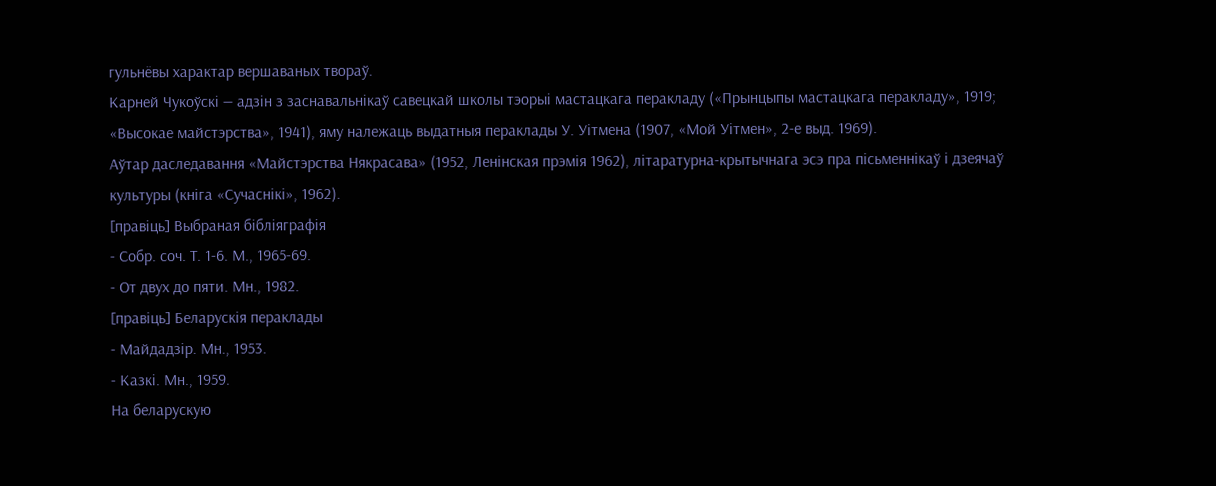гульнёвы характар вершаваных твораў.
Карней Чукоўскі — адзін з заснавальнікаў савецкай школы тэорыі мастацкага перакладу («Прынцыпы мастацкага перакладу», 1919; «Высокае майстэрства», 1941), яму належаць выдатныя пераклады У. Уітмена (1907, «Мой Уітмен», 2-е выд. 1969).
Аўтар даследавання «Майстэрства Някрасава» (1952, Ленінская прэмія 1962), літаратурна-крытычнага эсэ пра пісьменнікаў і дзеячаў культуры (кніга «Сучаснікі», 1962).
[правіць] Выбраная бібліяграфія
- Собр. соч. Т. 1-6. М., 1965-69.
- От двух до пяти. Мн., 1982.
[правіць] Беларускія пераклады
- Майдадзір. Мн., 1953.
- Казкі. Мн., 1959.
На беларускую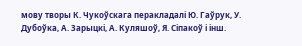мову творы К. Чукоўскага перакладалі Ю. Гаўрук, У. Дубоўка, А. 3арыцкі, А. Куляшоў, Я. Сіпакоў і інш.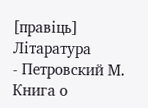[правіць] Літаратура
- Петровский М. Книга о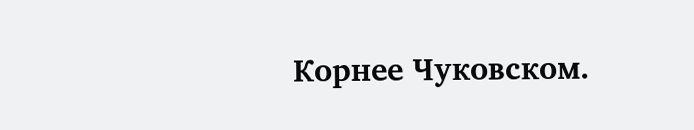Корнее Чуковском.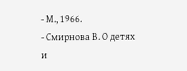- М., 1966.
- Смирнова В. О детях и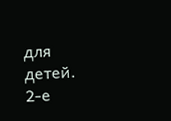для детей. 2-е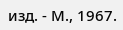изд. - М., 1967.